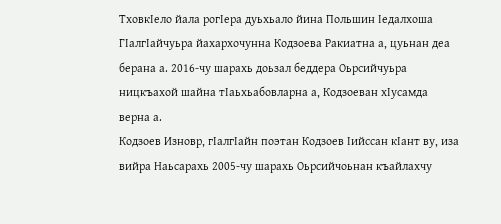ТховкIело йала рогIера дуьхьало йина Польшин Iедалхоша ГIалгIайчуьра йахархочунна Кодзоева Ракиатна а, цуьнан деа берана а. 2016-чу шарахь доьзал беддера Оьрсийчуьра ницкъахой шайна тIаьхьабовларна а, Кодзоеван хIусамда верна а.
Кодзоев Изновр, гIалгIайн поэтан Кодзоев Iийссан кIант ву, иза вийра Наьсарахь 2005-чу шарахь Оьрсийчоьнан къайлахчу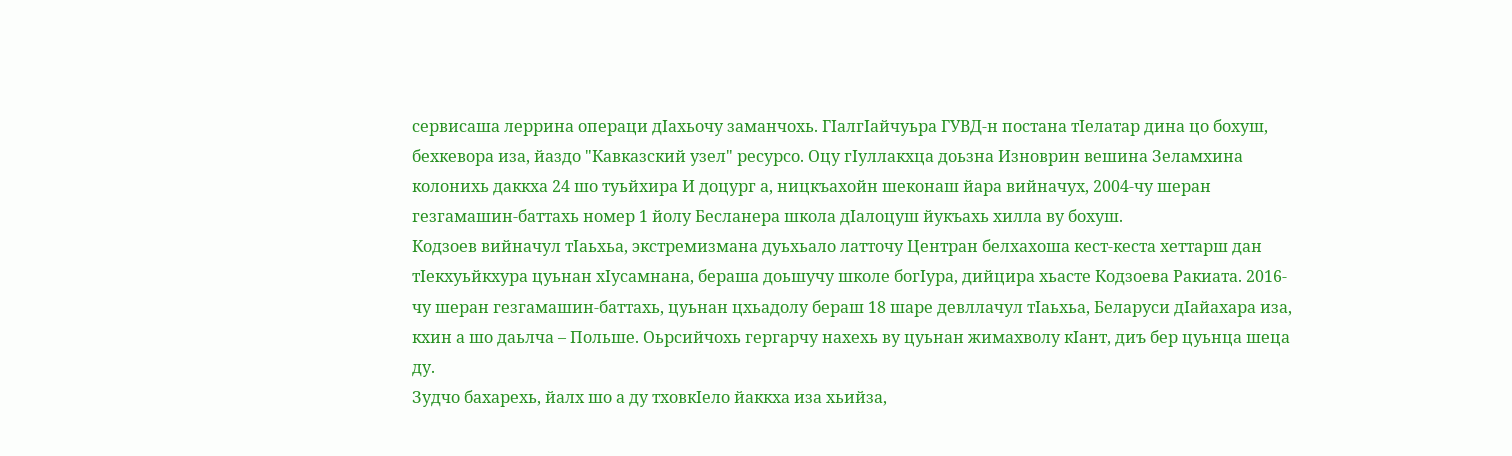сервисаша леррина операци дIахьочу заманчохь. ГIалгIайчуьра ГУВД-н постана тIелатар дина цо бохуш, бехкевора иза, йаздо "Кавказский узел" ресурсо. Оцу гIуллакхца доьзна Изноврин вешина Зеламхина колонихь даккха 24 шо туьйхира И доцург а, ницкъахойн шеконаш йара вийначух, 2004-чу шеран гезгамашин-баттахь номер 1 йолу Бесланера школа дIалоцуш йукъахь хилла ву бохуш.
Кодзоев вийначул тIаьхьа, экстремизмана дуьхьало латточу Центран белхахоша кест-кеста хеттарш дан тIекхуьйкхура цуьнан хIусамнана, бераша доьшучу школе богIура, дийцира хьасте Кодзоева Ракиата. 2016-чу шеран гезгамашин-баттахь, цуьнан цхьадолу бераш 18 шаре девллачул тIаьхьа, Беларуси дIайахара иза, кхин а шо даьлча – Польше. Оьрсийчохь гергарчу нахехь ву цуьнан жимахволу кIант, диъ бер цуьнца шеца ду.
Зудчо бахарехь, йалх шо а ду тховкIело йаккха иза хьийза,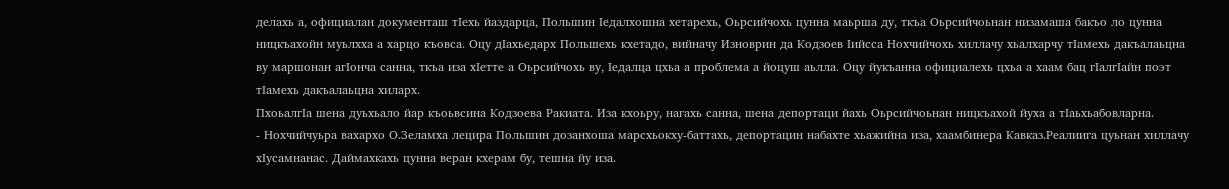делахь а, официалан документаш тIехь йаздарца, Польшин Iедалхошна хетарехь, Оьрсийчохь цунна маьрша ду, ткъа Оьрсийчоьнан низамаша бакъо ло цунна ницкъахойн муьлхха а харцо къовса. Оцу дIахьедарх Польшехь кхетадо, вийначу Изноврин да Кодзоев Iийсса Нохчийчохь хиллачу хьалхарчу тIамехь дакъалаьцна ву маршонан агIонча санна, ткъа иза хIетте а Оьрсийчохь ву, Iедалца цхьа а проблема а йоцуш аьлла. Оцу йукъанна официалехь цхьа а хаам бац гIалгIайн поэт тIамехь дакъалаьцна хиларх.
ПхоьалгIа шена дуьхьало йар къоьвсина Кодзоева Ракиата. Иза кхоьру, нагахь санна, шена депортаци йахь Оьрсийчоьнан ницкъахой йуха а тIаьхьабовларна.
- Нохчийчуьра вахархо О.Зеламха лецира Польшин дозанхоша марсхьокху-баттахь, депортацин набахте хьажийна иза, хаамбинера Кавказ.Реалиига цуьнан хиллачу хIусамнанас. Даймахкахь цунна веран кхерам бу, тешна йу иза.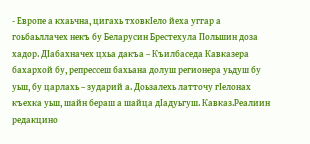- Европе а кхаьчна, цигахь тховкIело йеха уггар а гоьбаьллачех некъ бу Беларусин Брестехула Польшин доза хадор. ДIабахначех цхьа дакъа – Къилбаседа Кавказера бахархой бу, репрессеш бахьана долуш регионера уьдуш бу уьш, бу царлахь – зударий а. Доьзалехь латточу гIелонах къехка уьш, шайн бераш а шайца дIадуьгуш. Кавказ.Реалиин редакцино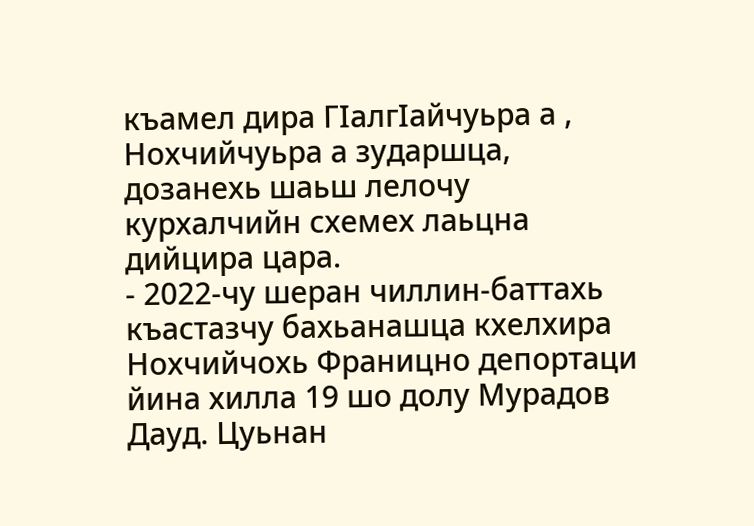къамел дира ГIалгIайчуьра а , Нохчийчуьра а зударшца, дозанехь шаьш лелочу курхалчийн схемех лаьцна дийцира цара.
- 2022-чу шеран чиллин-баттахь къастазчу бахьанашца кхелхира Нохчийчохь Франицно депортаци йина хилла 19 шо долу Мурадов Дауд. Цуьнан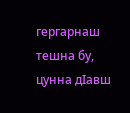гергарнаш тешна бу, цунна дIавш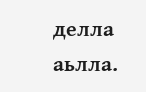делла аьлла.